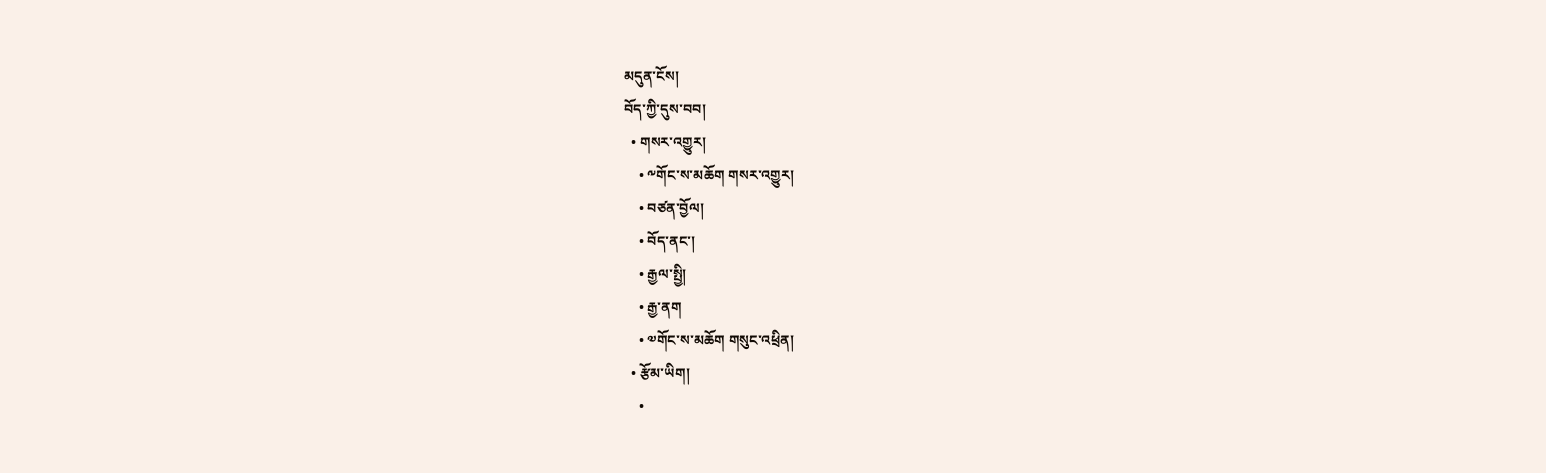མདུན་ངོས།
བོད་ཀྱི་དུས་བབ།
  • གསར་འགྱུར།
    • ༸གོང་ས་མཆོག གསར་འགྱུར།
    • བཙན་བྱོལ།
    • བོད་ནང་།
    • རྒྱལ་སྤྱི།
    • རྒྱ་ནག
    • ༧གོང་ས་མཆོག གསུང་འཕྲིན།
  • རྩོམ་ཡིག།
    •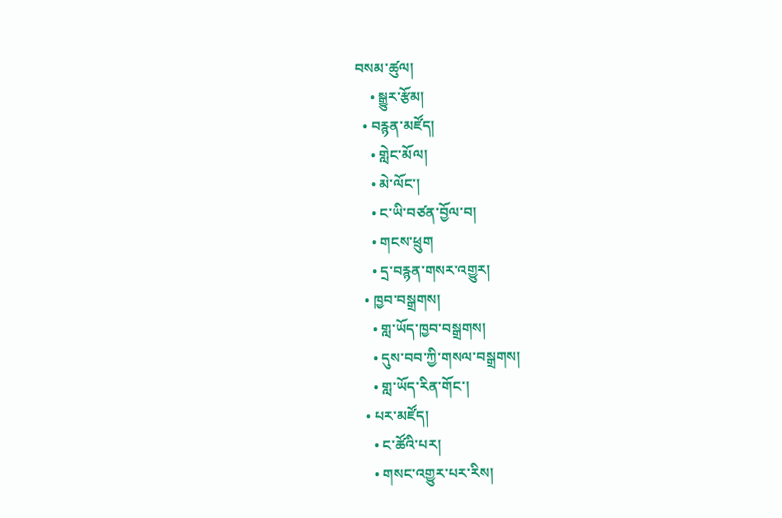བསམ་ཚུལ།
    • སྒྱུར་རྩོམ།
  • བརྙན་མཛོད།
    • གླེང་མོལ།
    • མེ་ལོང་།
    • ང་ཡི་བཙན་བྱོལ་བ།
    • གངས་ཕྲུག
    • དྲ་བརྙན་གསར་འགྱུར།
  • ཁྱབ་བསྒྲགས།
    • གླ་ཡོད་ཁྱབ་བསྒྲགས།
    • དུས་བབ་ཀྱི་གསལ་བསྒྲགས།
    • གླ་ཡོད་རིན་གོང་།
  • པར་མཛོད།
    • ང་ཚོའི་པར།
    • གསང་འགྱུར་པར་རིས།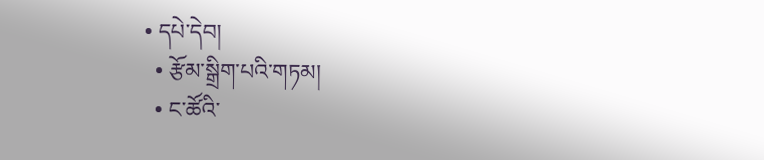• དཔེ་དེབ།
  • རྩོམ་སྒྲིག་པའི་གཏམ།
  • ང་ཚོའི་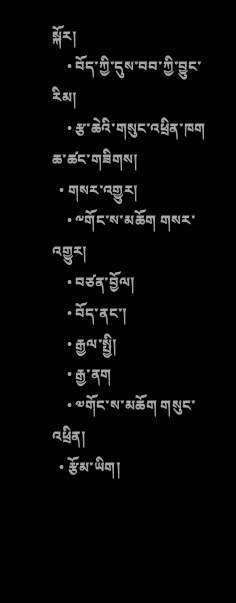སྐོར།
    • བོད་ཀྱི་དུས་བབ་ཀྱི་བྱུང་རིམ།
    • རྩ་ཆེའི་གསུང་འཕྲིན་ཁག
ཆ་ཚང་གཟིགས།
  • གསར་འགྱུར།
    • ༸གོང་ས་མཆོག གསར་འགྱུར།
    • བཙན་བྱོལ།
    • བོད་ནང་།
    • རྒྱལ་སྤྱི།
    • རྒྱ་ནག
    • ༧གོང་ས་མཆོག གསུང་འཕྲིན།
  • རྩོམ་ཡིག།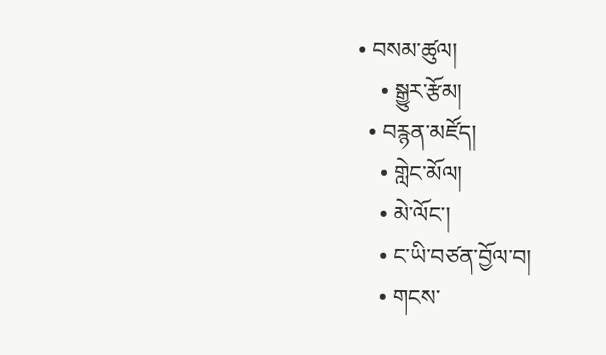• བསམ་ཚུལ།
    • སྒྱུར་རྩོམ།
  • བརྙན་མཛོད།
    • གླེང་མོལ།
    • མེ་ལོང་།
    • ང་ཡི་བཙན་བྱོལ་བ།
    • གངས་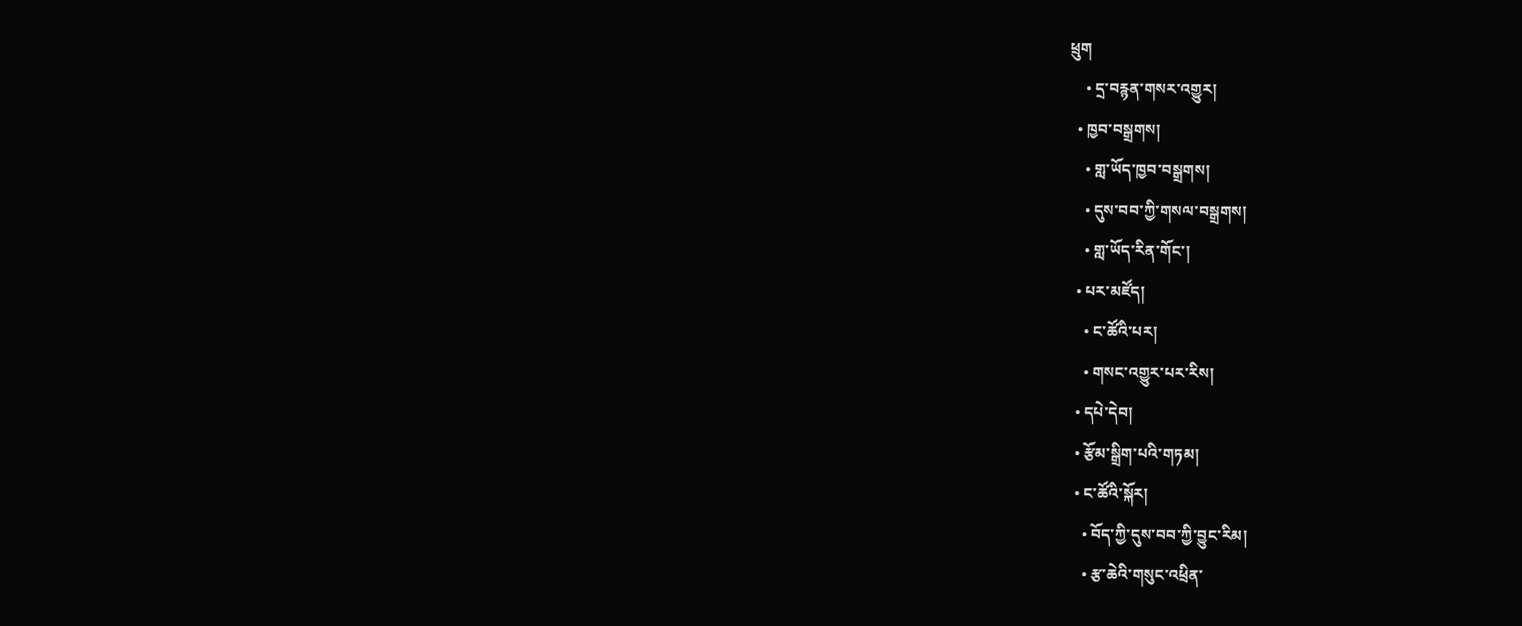ཕྲུག
    • དྲ་བརྙན་གསར་འགྱུར།
  • ཁྱབ་བསྒྲགས།
    • གླ་ཡོད་ཁྱབ་བསྒྲགས།
    • དུས་བབ་ཀྱི་གསལ་བསྒྲགས།
    • གླ་ཡོད་རིན་གོང་།
  • པར་མཛོད།
    • ང་ཚོའི་པར།
    • གསང་འགྱུར་པར་རིས།
  • དཔེ་དེབ།
  • རྩོམ་སྒྲིག་པའི་གཏམ།
  • ང་ཚོའི་སྐོར།
    • བོད་ཀྱི་དུས་བབ་ཀྱི་བྱུང་རིམ།
    • རྩ་ཆེའི་གསུང་འཕྲིན་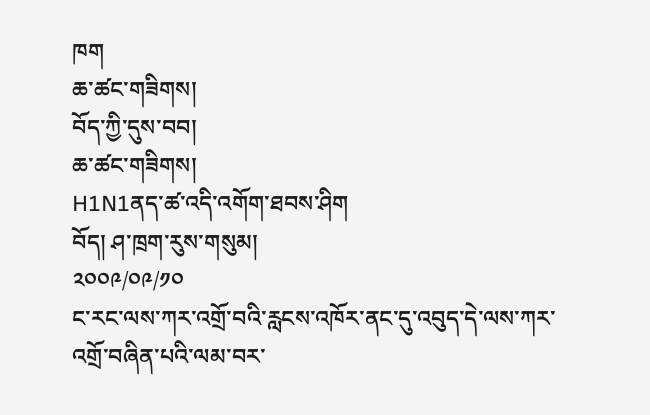ཁག
ཆ་ཚང་གཟིགས།
བོད་ཀྱི་དུས་བབ།
ཆ་ཚང་གཟིགས།
H1N1ནད་ཚ་འདི་འགོག་ཐབས་ཤིག
བོད། ཤ་ཁྲག་རུས་གསུམ།
༢༠༠༩/༠༩/༡༠
ང་རང་ལས་ཀར་འགྲོ་བའི་རླངས་འཁོར་ནང་དུ་འབུད་དེ་ལས་ཀར་འགྲོ་བཞིན་པའི་ལམ་བར་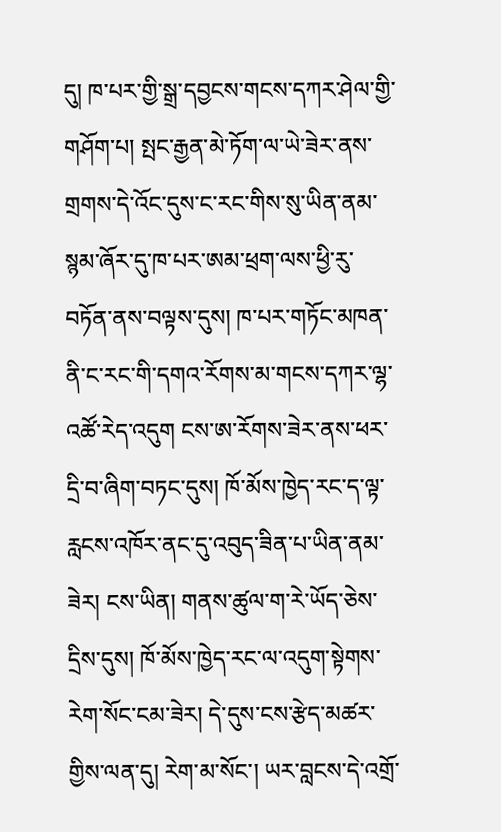དུ། ཁ་པར་གྱི་སྒྲ་དབྱངས་གངས་དཀར་ཤེལ་གྱི་གཤོག་པ། སྤང་རྒྱན་མེ་ཏོག་ལ་ཡེ་ཟེར་ནས་གྲགས་དེ་འོང་དུས་ང་རང་གིས་སུ་ཡིན་ནམ་སྙམ་ཞོར་དུ་ཁ་པར་ཨམ་ཕྲག་ལས་ཕྱི་རུ་བཏོན་ནས་བལྟས་དུས། ཁ་པར་གཏོང་མཁན་ནི་ང་རང་གི་དགའ་རོགས་མ་གངས་དཀར་ལྷ་འཚོ་རེད་འདུག ངས་ཨ་རོགས་ཟེར་ནས་ཕར་དྲི་བ་ཞིག་བཏང་དུས། ཁོ་མོས་ཁྱེད་རང་ད་ལྟ་རླངས་འཁོར་ནང་དུ་འབུད་ཟིན་པ་ཡིན་ནམ་ཟེར། ངས་ཡིན། གནས་ཚུལ་ག་རེ་ཡོད་ཅེས་དྲིས་དུས། ཁོ་མོས་ཁྱེད་རང་ལ་འདུག་སྟེགས་རེག་སོང་ངམ་ཟེར། དེ་དུས་ངས་རྩེད་མཚར་གྱིས་ལན་དུ། རེག་མ་སོང་། ཡར་བླངས་དེ་འགྲོ་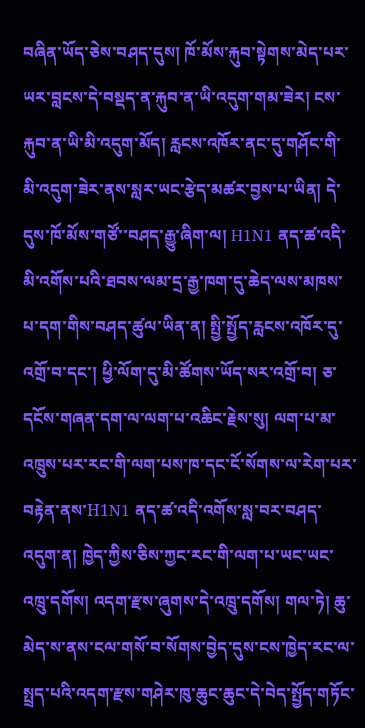བཞིན་ཡོད་ཅེས་བཤད་དུས། ཁོ་མོས་རྐུབ་སྟེགས་མེད་པར་ཡར་བླངས་དེ་བསྡད་ན་རྐུབ་ན་ཡི་འདུག་གམ་ཟེར། ངས་རྐུབ་ན་ཡི་མི་འདུག་མོད། རླངས་འཁོར་ནང་དུ་གཤོང་གི་མི་འདུག་ཟེར་ནས་སླར་ཡང་རྩེད་མཚར་བྱས་པ་ཡིན། དེ་དུས་ཁོ་མོས་གཙོ་་བཤད་རྒྱུ་ཞིག་ལ། H1N1 ནད་ཚ་འདི་མི་འགོས་པའི་ཐབས་ལམ་དྲ་རྒྱ་ཁག་དུ་ཆེད་ལས་མཁས་པ་དག་གིས་བཤད་ཚུལ་ཡིན་ན། སྤྱི་སྤྱོད་རླངས་འཁོར་དུ་འགྲོ་བ་དང་། ཕྱི་ལོག་དུ་མི་ཚོགས་ཡོད་སར་འགྲོ་བ། ཅ་དངོས་གཞན་དག་ལ་ལག་པ་འཆིང་རྗེས་སུ། ལག་པ་མ་འཁྲུས་པར་རང་གི་ལག་པས་ཁ་དང་ངོ་སོགས་ལ་རེག་པར་བརྟེན་ནས་H1N1 ནད་ཚ་འདི་འགོས་སླ་བར་བཤད་འདུག་ན། ཁྱེད་ཀྱིས་ཅིས་ཀྱང་རང་གི་ལག་པ་ཡང་ཡང་འཁྲུ་དགོས། འདག་རྫས་ཞུགས་དེ་འཁྲུ་དགོས། གལ་ཏེ། ཆུ་མེད་ས་ནས་ངལ་གསོ་བ་སོགས་བྱེད་དུས་ངས་ཁྱེད་རང་ལ་སྤྲད་པའི་འདག་རྫས་གཤེར་ཁུ་ཆུང་ཆུང་དེ་བེད་སྤྱོད་གཏོང་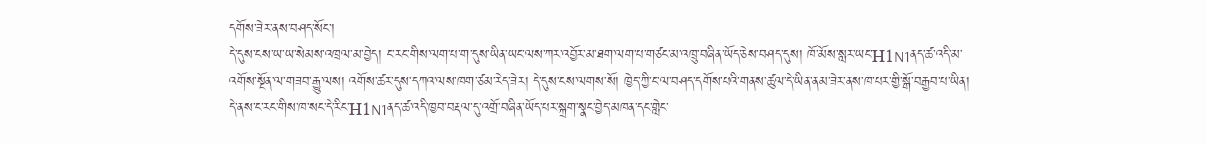དགོས་ཟེར་ནས་བཤད་སོང་།
དེ་དུས་ངས་ཡ་ཡ་སེམས་འཁྲལ་མ་བྱེད། ང་རང་གིས་ལག་པ་ག་དུས་ཡིན་ཡང་ལས་ཀར་འབྱོར་མ་ཐག་ལག་པ་གཙང་མ་འཁྲུ་བཞིན་ཡོད་ཅེས་བཤད་དུས། ཁོ་མོས་སླར་ཡང་H1N1ནད་ཚ་འདི་མ་འགོས་སྔོན་ལ་གཟབ་རྒྱུ་ལས། འགོས་ཚར་དུས་དཀའ་ལས་ཁག་ཙམ་རེད་ཟེར། དེ་དུས་ངས་ལགས་སོ། ཁྱེད་ཀྱི་ང་ལ་བཤད་དགོས་པའི་གནས་ཚུལ་དེ་ཡིན་ནམ་ཟེར་ནས་ཁ་པར་གྱི་སྒོ་བརྒྱབ་པ་ཡིན།
དེ་ནས་ང་རང་གིས་ཁ་སང་དེ་རིང་H1N1ནད་ཚ་འདི་ཁྱབ་བརྡལ་དུ་འགྲོ་བཞིན་ཡོད་པར་སྐྲག་སྣང་བྱེད་མཁན་དང་གླེང་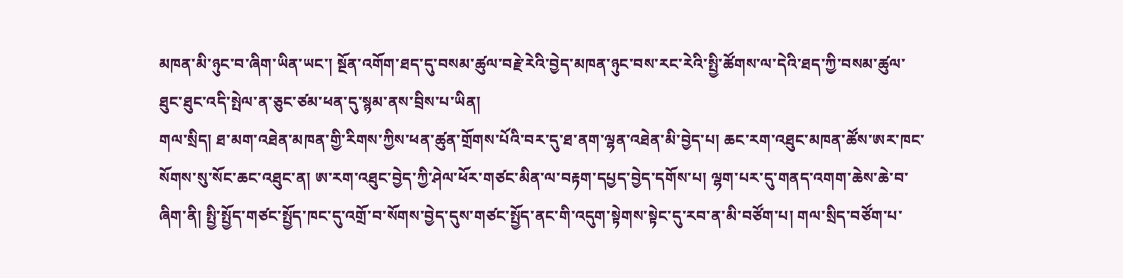མཁན་མི་ཉུང་བ་ཞིག་ཡིན་ཡང་། སྔོན་འགོག་ཐད་དུ་བསམ་ཚུལ་བརྗེ་རེའི་བྱེད་མཁན་ཉུང་བས་རང་རེའི་སྤྱི་ཚོགས་ལ་དེའི་ཐད་ཀྱི་བསམ་ཚུལ་ཐུང་ཐུང་འདི་སྤེལ་ན་ཅུང་ཙམ་ཕན་དུ་སྙམ་ནས་བྲིས་པ་ཡིན།
གལ་སྲིད། ཐ་མག་འཐེན་མཁན་གྱི་རིགས་ཀྱིས་ཕན་ཚུན་གྲོགས་པོའི་བར་དུ་ཐ་ནག་ལྷན་འཐེན་མི་བྱེད་པ། ཆང་རག་འཐུང་མཁན་ཚོས་ཨར་ཁང་སོགས་སུ་སོང་ཆང་འཐུང་ན། ཨ་རག་འཐུང་བྱེད་ཀྱི་ཤེལ་ཕོར་གཙང་མིན་ལ་བརྟག་དཔྱད་བྱེད་དགོས་པ། ལྷག་པར་དུ་གནད་འགག་ཆེས་ཆེ་བ་ཞིག་ནི། སྤྱི་སྤྱོད་གཙང་སྤྱོད་ཁང་དུ་འགྲོ་བ་སོགས་བྱེད་དུས་གཙང་སྤྱོད་ནང་གི་འདུག་སྟེགས་སྟེང་དུ་རབ་ན་མི་བཙོག་པ། གལ་སྲིད་བཙོག་པ་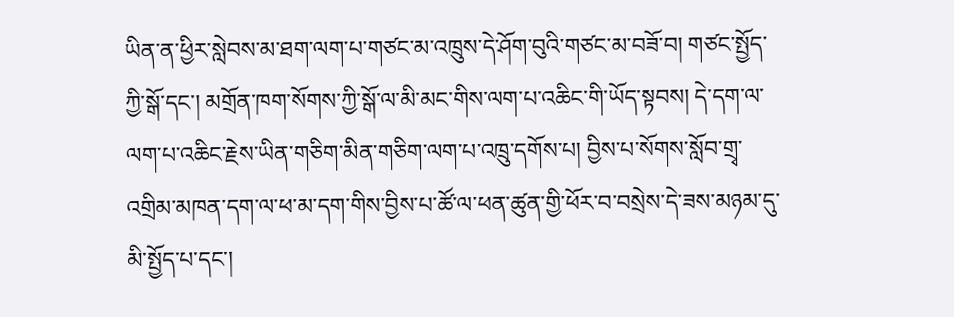ཡིན་ན་ཕྱིར་སླེབས་མ་ཐག་ལག་པ་གཙང་མ་འཁྲུས་དེ་ཤོག་བུའི་གཙང་མ་བཟོ་བ། གཙང་སྤྱོད་ཀྱི་སྒོ་དང་། མགྲོན་ཁག་སོགས་ཀྱི་སྒོ་ལ་མི་མང་གིས་ལག་པ་འཆིང་གི་ཡོད་སྟབས། དེ་དག་ལ་ལག་པ་འཆིང་རྗེས་ཡིན་གཅིག་མིན་གཅིག་ལག་པ་འཁྲུ་དགོས་པ། བྱིས་པ་སོགས་སློབ་གྲྭ་འགྲིམ་མཁན་དག་ལ་ཕ་མ་དག་གིས་བྱིས་པ་ཚོ་ལ་ཕན་ཚུན་གྱི་ཕོར་བ་བསྲེས་དེ་ཟས་མཉམ་དུ་མི་སྤྱོད་པ་དང་།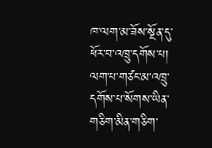ཁ་ལག་མ་ཟོས་སྔོན་དུ་ཕོར་བ་འཁྲུ་དགོས་པ། ལག་པ་གཙང་མ་འཁྲུ་དགོས་པ་སོགས་ཡིན་གཅིག་མིན་གཅིག་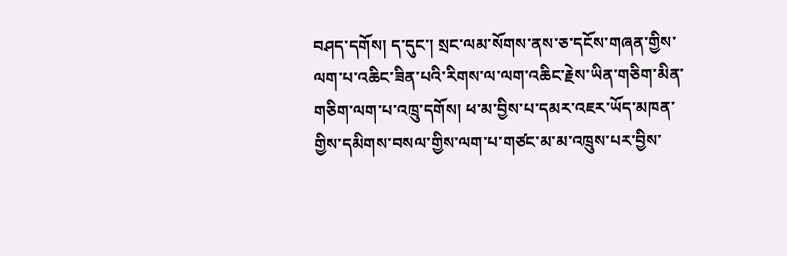བཤད་དགོས། ད་དུང་། སྲང་ལམ་སོགས་ནས་ཅ་དངོས་གཞན་གྱིས་ལག་པ་འཆིང་ཟིན་པའི་རིགས་ལ་ལག་འཆིང་རྗེས་ཡིན་གཅིག་མིན་གཅིག་ལག་པ་འཁྲུ་དགོས། ཕ་མ་བྱིས་པ་དམར་འཇར་ཡོད་མཁན་གྱིས་དམིགས་བསལ་གྱིས་ལག་པ་གཙང་མ་མ་འཁྲུས་པར་བྱིས་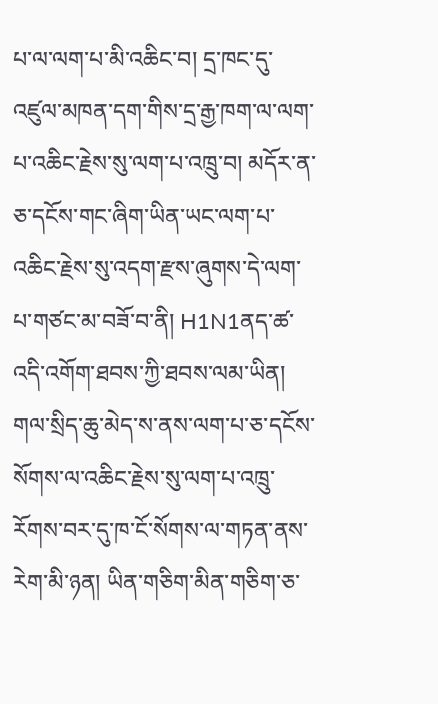པ་ལ་ལག་པ་མི་འཆིང་བ། དྲ་ཁང་དུ་འཛུལ་མཁན་དག་གིས་དྲ་རྒྱ་ཁག་ལ་ལག་པ་འཆིང་རྗེས་སུ་ལག་པ་འཁྲུ་བ། མདོར་ན་ཅ་དངོས་གང་ཞིག་ཡིན་ཡང་ལག་པ་འཆིང་རྗེས་སུ་འདག་རྫས་ཞུགས་དེ་ལག་པ་གཙང་མ་བཟོ་བ་ནི། H1N1ནད་ཚ་འདི་འགོག་ཐབས་ཀྱི་ཐབས་ལམ་ཡིན། གལ་སྲིད་ཆུ་མེད་ས་ནས་ལག་པ་ཅ་དངོས་སོགས་ལ་འཆིང་རྗེས་སུ་ལག་པ་འཁྲུ་རོགས་བར་དུ་ཁ་ངོ་སོགས་ལ་གཏན་ནས་རེག་མི་ཉན། ཡིན་གཅིག་མིན་གཅིག་ཅ་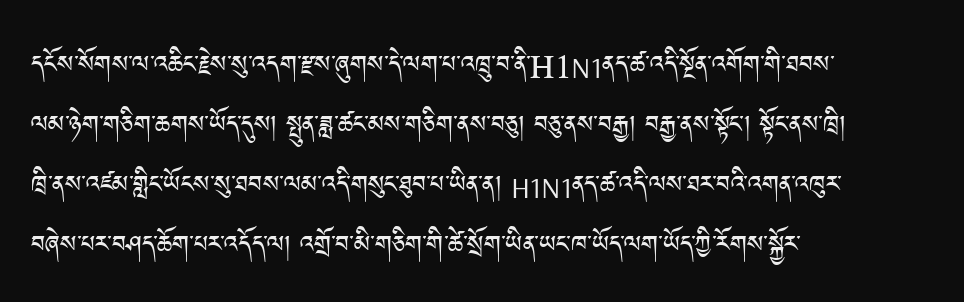དངོས་སོགས་ལ་འཆིང་རྗེས་སུ་འདག་རྫས་ཞུགས་དེ་ལག་པ་འཁྲུ་བ་ནི་H1N1ནད་ཚ་འདི་སྔོན་འགོག་གི་ཐབས་ལམ་ཉེག་གཅིག་ཆགས་ཡོད་དུས། སྤུན་ཟླ་ཚང་མས་གཅིག་ནས་བཅུ། བཅུ་ནས་བརྒྱ། བརྒྱ་ནས་སྟོང་། སྟོང་ནས་ཁྲི། ཁྲི་ནས་འཛམ་གླིང་ཡོངས་སུ་ཐབས་ལམ་འདི་གསུང་ཐུབ་པ་ཡིན་ན། H1N1ནད་ཚ་འདི་ལས་ཐར་བའི་འགན་འཁུར་བཞེས་པར་བཤད་ཆོག་པར་འདོད་ལ། འགྲོ་བ་མི་གཅིག་གི་ཚེ་སྲོག་ཡིན་ཡང་ཁ་ཡོད་ལག་ཡོད་ཀྱི་རོགས་སྐྱོར་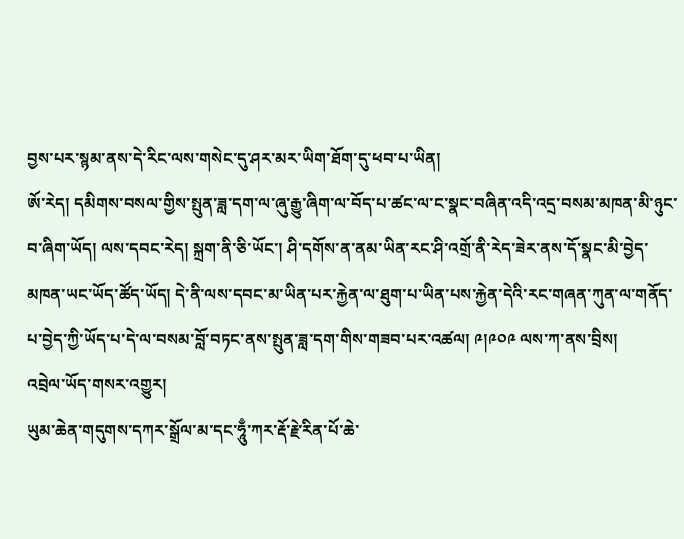བྱས་པར་སྙམ་ནས་དེ་རིང་ལས་གསེང་དུ་ཤར་མར་ཡིག་ཐོག་དུ་ཕབ་པ་ཡིན།
ཨོ་རེད། དམིགས་བསལ་གྱིས་སྤུན་ཟླ་དག་ལ་ཞུ་རྒྱུ་ཞིག་ལ་བོད་པ་ཚང་ལ་ང་སྣང་བཞིན་འདི་འདྲ་བསམ་མཁན་མི་ཉུང་བ་ཞིག་ཡོད། ལས་དབང་རེད། སྐྲག་ནི་ཅི་ཡོང་། ཤི་དགོས་ན་ནམ་ཡིན་རང་ཤི་འགྲོ་ནི་རེད་ཟེར་ནས་དོ་སྣང་མི་བྱེད་མཁན་ཡང་ཡོད་ཚོད་ཡོད། དེ་ནི་ལས་དབང་མ་ཡིན་པར་རྐྱེན་ལ་ཐུག་པ་ཡིན་པས་རྐྱེན་དེའི་རང་གཞན་ཀུན་ལ་གནོད་པ་བྱེད་ཀྱི་ཡོད་པ་དེ་ལ་བསམ་བློ་བཏང་ནས་སྤུན་ཟླ་དག་གིས་གཟབ་པར་འཚལ། ༩།༩༠༩ ལས་ཀ་ནས་བྲིས།
འབྲེལ་ཡོད་གསར་འགྱུར།
ཡུམ་ཆེན་གདུགས་དཀར་སྒྲོལ་མ་དང་ཧཱུྃ་ཀར་རྡོ་རྗེ་རིན་པོ་ཆེ་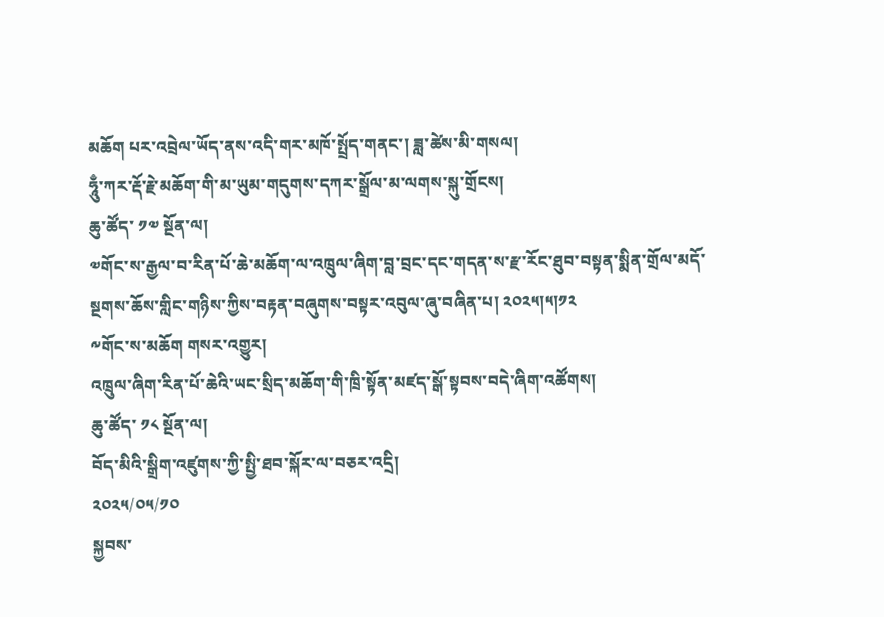མཆོག པར་འབྲེལ་ཡོད་ནས་འདི་གར་མཁོ་སྤྲོད་གནང་། ཟླ་ཚེས་མི་གསལ།
ཧཱུྃ་ཀར་རྡོ་རྗེ་མཆོག་གི་མ་ཡུམ་གདུགས་དཀར་སྒྲོལ་མ་ལགས་སྐུ་གྲོངས།
ཆུ་ཚོད་ ༡༧ སྔོན་ལ།
༧གོང་ས་རྒྱལ་བ་རིན་པོ་ཆེ་མཆོག་ལ་འཁྲུལ་ཞིག་བླ་བྲང་དང་གདན་ས་རྫ་རོང་ཐུབ་བསྟན་སྨིན་གྲོལ་མདོ་སྔགས་ཆོས་གླིང་གཉིས་ཀྱིས་བརྟན་བཞུགས་བསྟར་འབུལ་ཞུ་བཞིན་པ། ༢༠༢༥།༥།༡༢
༸གོང་ས་མཆོག གསར་འགྱུར།
འཁྲུལ་ཞིག་རིན་པོ་ཆེའི་ཡང་སྲིད་མཆོག་གི་ཁྲི་སྟོན་མཛད་སྒོ་སྟབས་བདེ་ཞིག་འཚོགས།
ཆུ་ཚོད་ ༡༨ སྔོན་ལ།
བོད་མིའི་སྒྲིག་འཛུགས་ཀྱི་སྤྱི་ཐབ་སྐོར་ལ་བཅར་འདྲི།
༢༠༢༥/༠༥/༡༠
སྐྱབས་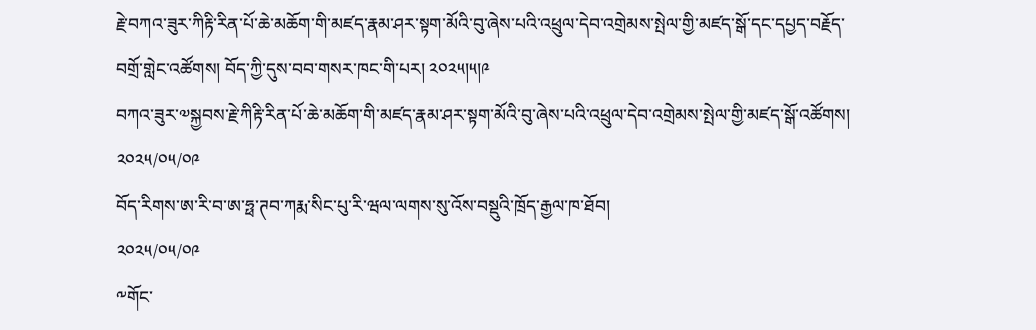རྗེ་བཀའ་ཟུར་ཀིརྟི་རིན་པོ་ཆེ་མཆོག་གི་མཛད་རྣམ་ཤར་སྟག་མོའི་བུ་ཞེས་པའི་འཕྲུལ་དེབ་འགྲེམས་སྤེལ་གྱི་མཛད་སྒོ་དང་དཔྱད་བརྗོད་བགྲོ་གླེང་འཚོགས། བོད་ཀྱི་དུས་བབ་གསར་ཁང་གི་པར། ༢༠༢༥།༥།༩
བཀའ་ཟུར་༧སྐྱབས་རྗེ་ཀིརྟི་རིན་པོ་ཆེ་མཆོག་གི་མཛད་རྣམ་ཤར་སྟག་མོའི་བུ་ཞེས་པའི་འཕྲུལ་དེབ་འགྲེམས་སྤེལ་གྱི་མཛད་སྒོ་འཚོགས།
༢༠༢༥/༠༥/༠༩
བོད་རིགས་ཨ་རི་བ་ཨ་ཧྥ་ཊབ་ཀརྨ་སིང་པུ་རི་ཝལ་ལགས་སུ་འོས་བསྡུའི་ཁྲོད་རྒྱལ་ཁ་ཐོབ།
༢༠༢༥/༠༥/༠༩
༸གོང་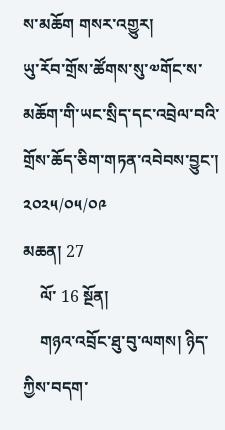ས་མཆོག གསར་འགྱུར།
ཡུ་རོབ་གྲོས་ཚོགས་སུ་༧གོང་ས་མཆོག་གི་ཡང་སྲིད་དང་འབྲེལ་བའི་གྲོས་ཆོད་ཅིག་གཏན་འབེབས་བྱུང་།
༢༠༢༥/༠༥/༠༩
མཆན། 27
    ལོ་ 16 སྔོན།
    གཉའ་འབྲོང་ཐུ་བུ་ལགས། ཉིད་ཀྱིས་བདག་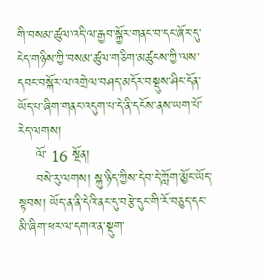གི་བསམ་ཚུལ་འདི་ལ་རྒྱབ་སྐྱོར་གནང་བ་དང་ཞོར་དུ་ངེད་གཉིས་ཀྱི་བསམ་ཚུལ་གཅིག་མཚུངས་ཀྱི་ལས་དབང་བསྐོར་ལ་འགྲེལ་བཤད་མདོར་བསྡུས་ཤིང་དོན་ཡོད་པ་ཞིག་གནང་འདུག་པ་དེ་ནི་དངོས་ནས་ཡག་པོ་རེད་ལགས།
    ལོ་ 16 སྔོན།
    བསེ་རུ་ལགས། སྐུ་ཉིད་ཀྱིས་དེབ་དེ་ཀློག་མྱོང་ཡོད་སྟབས། ཡོད་ན་ནི་དེའི་ནང་དུ་བརྩེ་དུང་གི་རོ་བཅུད་དང་མི་ཞིག་ཕར་ལ་དགའ་ན་སྡུག་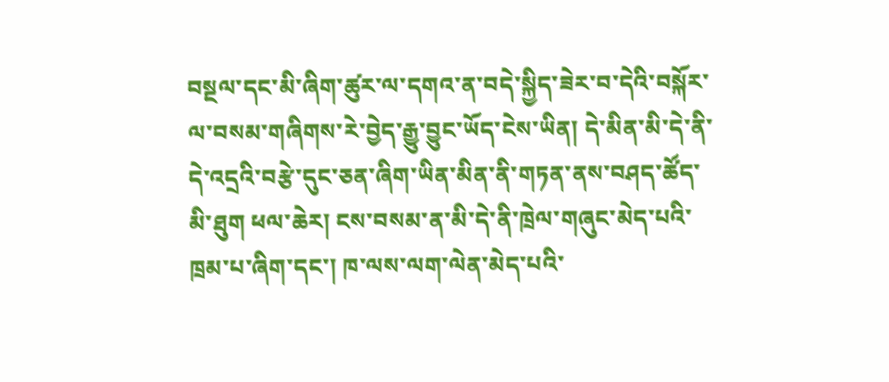བསྔལ་དང་མི་ཞིག་ཚུར་ལ་དགའ་ན་བདེ་སྐྱིད་ཟེར་བ་དེའི་བསྐོར་ལ་བསམ་གཞིགས་རེ་བྱེད་རྒྱུ་བྱུང་ཡོད་ངེས་ཡིན། དེ་མིན་མི་དེ་ནི་དེ་འདྲའི་བརྩེ་དུང་ཅན་ཞིག་ཡིན་མིན་ནི་གཏན་ནས་བཤད་ཚོད་མི་ཐུག ཕལ་ཆེར། ངས་བསམ་ན་མི་དེ་ནི་ཁྲེལ་གཞུང་མེད་པའི་ཁྲམ་པ་ཞིག་དང་། ཁ་ལས་ལག་ལེན་མེད་པའི་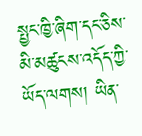སྤྱང་ཁྱི་ཞིག་དང་ཅིས་མི་མཚུངས་འདོད་ཀྱི་ཡོད་ལགས། ཡིན་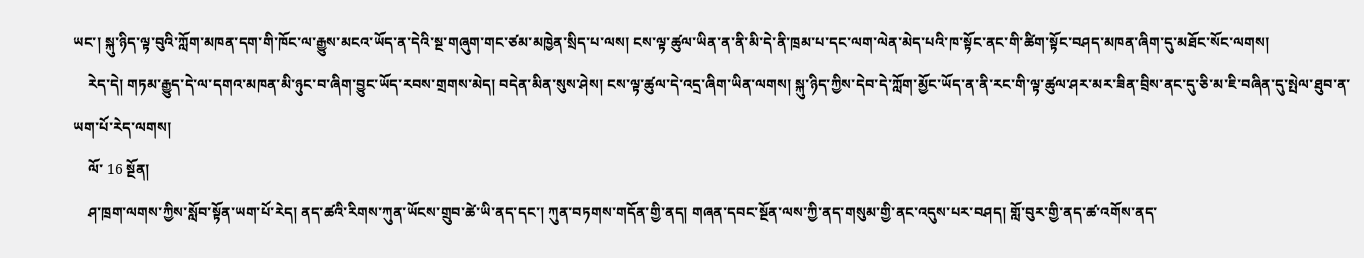ཡང་། སྐུ་ཉིད་ལྟ་བུའི་ཀློག་མཁན་དག་གི་ཁོང་ལ་རྒྱུས་མངའ་ཡོད་ན་དེའི་སྔ་གཞུག་གང་ཙམ་མཁྱེན་སྲིད་པ་ལས། ངས་ལྟ་ཚུལ་ཡིན་ན་ནི་མི་དེ་ནི་ཁྲམ་པ་དང་ལག་ལེན་མེད་པའི་ཁ་སྟོང་ནང་གི་ཚིག་སྟོང་བཤད་མཁན་ཞིག་དུ་མཐོང་སོང་ལགས།
    རེད་དེ། གཏམ་རྒྱུད་དེ་ལ་དགའ་མཁན་མི་ཉུང་བ་ཞིག་བྱུང་ཡོད་རབས་གྲགས་མེད། བདེན་མིན་སུས་ཤེས། ངས་ལྟ་ཚུལ་དེ་འདྲ་ཞིག་ཡིན་ལགས། སྐུ་ཉིད་ཀྱིས་དེབ་དེ་ཀློག་མྱོང་ཡོད་ན་ནི་རང་གི་ལྟ་ཚུལ་ཤར་མར་ཟིན་བྲིས་ནང་དུ་ཅི་མ་ཇི་བཞིན་དུ་སྤེལ་ཐུབ་ན་ཡག་པོ་རེད་ལགས།
    ལོ་ 16 སྔོན།
    ཤ་ཁྲག་ལགས་ཀྱིས་སློབ་སྟོན་ཡག་པོ་རེད། ནད་ཚའི་རིགས་ཀུན་ཡོངས་གྲུབ་ཚེ་ཡི་ནད་དང་། ཀུན་བཏགས་གདོན་གྱི་ནད། གཞན་དབང་སྔོན་ལས་ཀྱི་ནད་གསུམ་གྱི་ནང་འདུས་པར་བཤད། གློ་བུར་གྱི་ནད་ཚ་འགོས་ནད་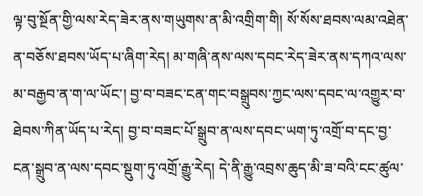ལྟ་བུ་སྔོན་གྱི་ལས་རེད་ཟེར་ནས་གཡུགས་ན་མི་འགྲིག་གི། སོ་སོས་ཐབས་ལམ་འཐེན་ན་བཅོས་ཐབས་ཡོད་པ་ཞིག་རེད། མ་གཞི་ནས་ལས་དབང་རེད་ཟེར་ནས་དཀའ་ལས་མ་བརྒྱབ་ན་ག་ལ་ཡོང་། བྱ་བ་བཟང་ངན་གང་བསྒྲུབས་ཀྱང་ལས་དབང་ལ་འགྱུར་བ་ཐེབས་ཀིན་ཡོད་པ་རེད། བྱ་བ་བཟང་པོ་སྒྲུབ་ན་ལས་དབང་ཡག་ཏུ་འགྲོ་བ་དང་བྱ་ངན་སྒྲུབ་ན་ལས་དབང་སྡུག་ཏུ་འགྲོ་རྒྱུ་རེད། དེ་ནི་རྒྱུ་འབྲས་ཆུད་མི་ཟ་བའི་ངང་ཚུལ་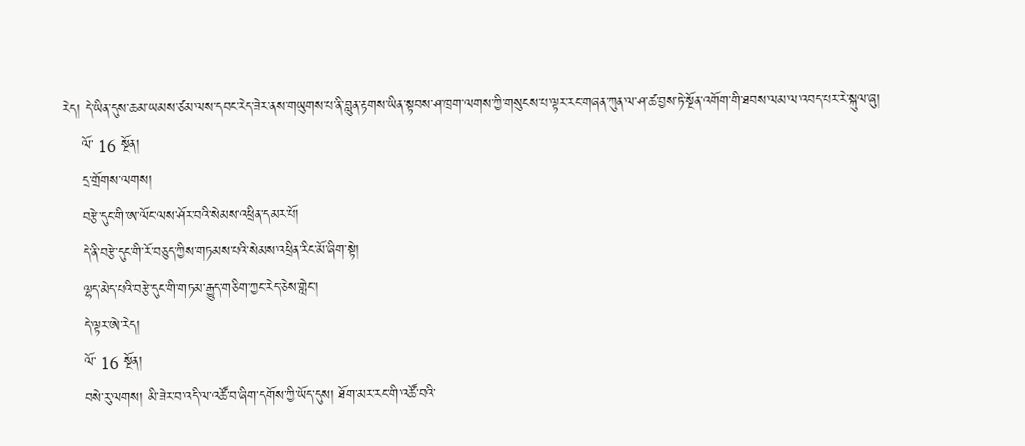རེད། དེ་ཡིན་དུས་ཆམ་ཡམས་ཙམ་ལས་དབང་རེད་ཟེར་ནས་གཡུགས་པ་ནི་བླུན་རྟགས་ཡིན་སྟབས་ཤ་ཁྲག་ལགས་ཀྱི་གསུངས་པ་ལྟར་རང་གཞན་ཀུན་ལ་ཤ་ཚ་བྱས་ཏེ་སྔོན་འགོག་གི་ཐབས་ལམ་ལ་འབད་པར་རེ་སྐུལ་ཞུ།
    ལོ་ 16 སྔོན།
    དྲ་གྲོགས་ལགས།
    བརྩེ་དུང་གི་ཨ་ལོང་ལས་ཤོར་བའི་སེམས་འཕྲིན་དམར་པོ།
    དེ་ནི་བརྩེ་དུང་གི་རོ་བཅུད་ཀྱིས་གཏམས་པའི་སེམས་འཕྲིན་རིང་མོ་ཞིག་སྟེ།
    ལྷད་མེད་པའི་བརྩེ་དུང་གི་གཏམ་རྒྱུད་གཅིག་ཀྱང་རེད་ཅེས་གླེང་།
    དེ་ལྟར་ཨེ་རེད།
    ལོ་ 16 སྔོན།
    བསེ་རུ་ལགས། མི་ཟེར་བ་འདི་ལ་འཚོ་བ་ཞིག་དགོས་ཀྱི་ཡོད་དུས། ཐོག་མར་རང་གི་འཚོ་བའི་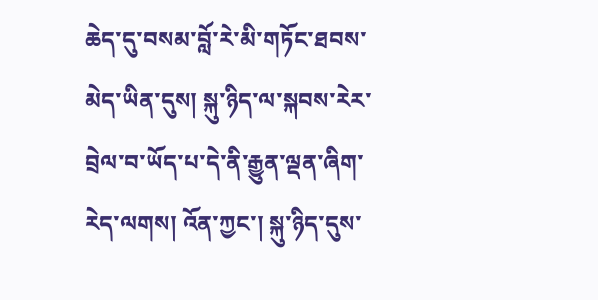ཆེད་དུ་བསམ་བློ་རེ་མི་གཏོང་ཐབས་མེད་ཡིན་དུས། སྐུ་ཉིད་ལ་སྐབས་རེར་བྲེལ་བ་ཡོད་པ་དེ་ནི་རྒྱུན་ལྡན་ཞིག་རེད་ལགས། འོན་ཀྱང་། སྐུ་ཉིད་དུས་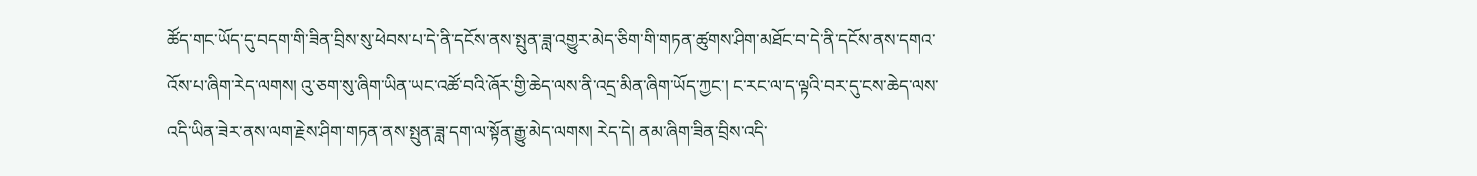ཚོད་གང་ཡོད་དུ་བདག་གི་ཟིན་བྲིས་སུ་ཕེབས་པ་དེ་ནི་དངོས་ནས་སྤུན་ཟླ་འགྱུར་མེད་ཅིག་གི་གཏན་ཚུགས་ཤིག་མཐོང་བ་དེ་ནི་དངོས་ནས་དགའ་འོས་པ་ཞིག་རེད་ལགས། འུ་ཅག་སུ་ཞིག་ཡིན་ཡང་འཚོ་བའི་ཞོར་གྱི་ཆེད་ལས་ནི་འདྲ་མིན་ཞིག་ཡོད་ཀྱང་། ང་རང་ལ་ད་ལྟའི་བར་དུ་ངས་ཆེད་ལས་འདི་ཡིན་ཟེར་ནས་ལག་རྗེས་ཤིག་གཏན་ནས་སྤུན་ཟླ་དག་ལ་སྟོན་རྒྱུ་མེད་ལགས། རེད་དེ། ནམ་ཞིག་ཟིན་བྲིས་འདི་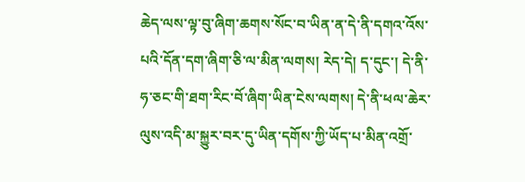ཆེད་ལས་ལྟ་བུ་ཞིག་ཆགས་སོང་བ་ཡིན་ན་དེ་ནི་དགའ་འོས་པའི་དོན་དག་ཞིག་ཅི་ལ་མིན་ལགས། རེད་དེ། ད་དུང་། དེ་ནི་ཧ་ཅང་གི་ཐག་རིང་བོ་ཞིག་ཡིན་ངེས་ལགས། དེ་ནི་ཕལ་ཆེར་ལུས་འདི་མ་སྐྱུར་བར་དུ་ཡིན་དགོས་ཀྱི་ཡོད་པ་མིན་འགྲོ་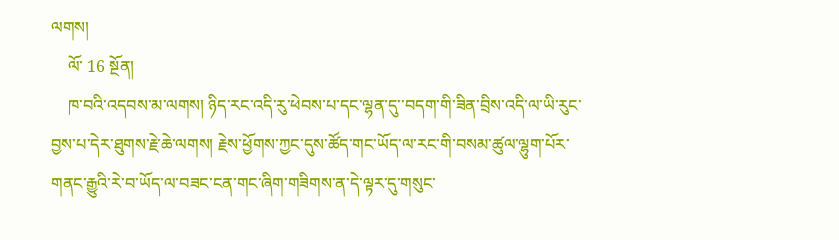ལགས།
    ལོ་ 16 སྔོན།
    ཁ་བའི་འདབས་མ་ལགས། ཉིད་རང་འདི་རུ་ཕེབས་པ་དང་ལྷན་དུ་་བདག་གི་ཟིན་བྲིས་འདི་ལ་ཡི་རུང་བྱས་པ་དེར་ཐུགས་རྗེ་ཆེ་ལགས། རྗེས་ཕྱོགས་ཀྱང་དུས་ཚོད་གང་ཡོད་ལ་རང་གི་བསམ་ཚུལ་ལྷུག་པོར་གནང་རྒྱུའི་རེ་བ་ཡོད་ལ་བཟང་ངན་གང་ཞིག་གཟིགས་ན་དེ་ལྟར་དུ་གསུང་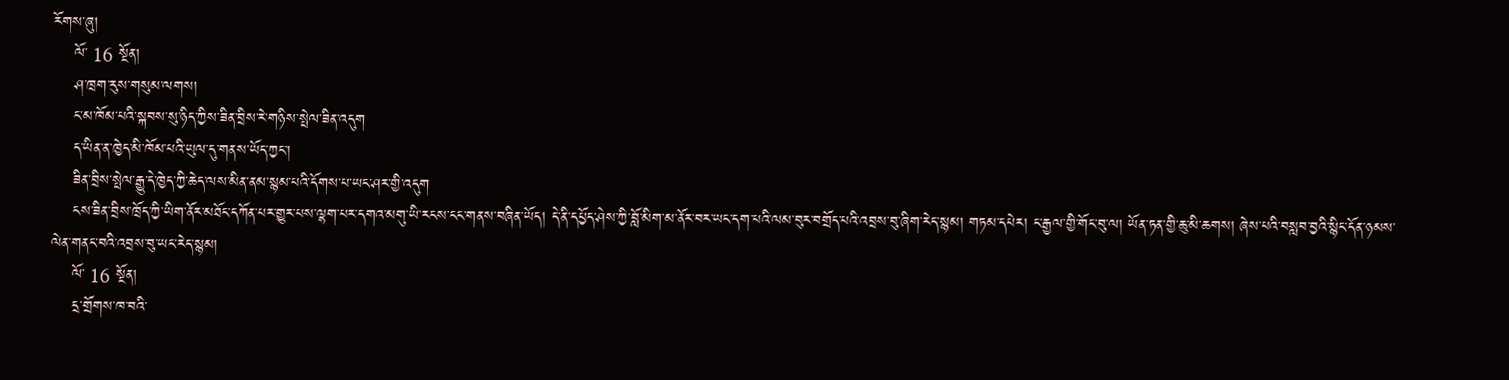རོགས་ཞུ།
    ལོ་ 16 སྔོན།
    ཤ་ཁྲག་རུས་གསུམ་ལགས།
    ང་མ་ཁོམ་པའི་སྐབས་སུ་ཉིད་ཀྱིས་ཟིན་བྲིས་རེ་གཉིས་སྤེལ་ཟིན་འདུག
    ད་ཡིན་ན་ཁྱེད་མི་ཁོམ་པའི་ཡུལ་དུ་གནས་ཡོད་ཀྱང་།
    ཟིན་བྲིས་སྤེལ་རྒྱུ་དེ་ཁྱེད་ཀྱི་ཆེད་ལས་མིན་ནམ་སྙམ་པའི་དོགས་པ་ཡང་ཤར་གྱི་འདུག
    ངས་ཟིན་བྲིས་ཁྲོད་ཀྱི་ཡིག་ནོར་མཐོང་དཀོན་པར་གྱུར་པས་ལྷག་པར་དགའ་མགུ་ཡི་རངས་ངང་གནས་བཞིན་ཡོད། དེ་ནི་དཔྱོད་ཤེས་ཀྱི་བློ་མིག་མ་ནོར་བར་ཡང་དག་པའི་ལམ་བུར་བགྲོད་པའི་འབྲས་བུ་ཞིག་རེད་སྙམ། གཏམ་དཔེར། ང་རྒྱལ་གྱི་གོང་བུ་ལ། ཡོན་ཏན་གྱི་ཆུ་མི་ཆགས། ཞེས་པའི་བསླབ་བྱའི་སྙིང་དོན་ཉམས་ལེན་གནང་བའི་འབྲས་བུ་ཡང་རེད་སྙམ།
    ལོ་ 16 སྔོན།
    དྲ་གྲོགས་ཁ་བའི་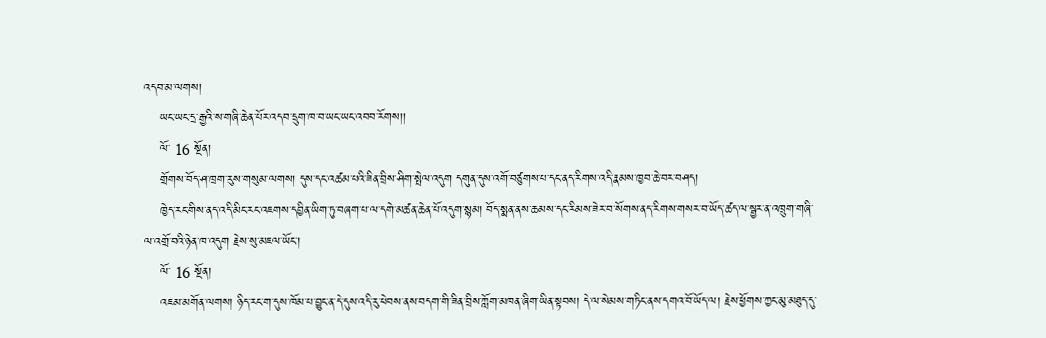འདབ་མ་ལགས།
    ཡང་ཡང་དྲ་རྒྱའི་ས་གཞི་ཆེན་པོར་འདབ་དྲུག་ཁ་བ་ཡང་ཡང་འབབ་རོགས།།
    ལོ་ 16 སྔོན།
    གྲོགས་བོད་ཤ་ཁྲག་རུས་གསུམ་ལགས། དུས་དང་འཚམ་པའི་ཟིན་བྲིས་ཤིག་སྤེལ་འདུག དགུན་དུས་འགོ་བཙུགས་པ་དང་ནད་རིགས་འདི་རྣམས་ཁྱབ་ཆེ་བར་བཤད།
    ཁྱེད་རང་གིས་ནད་འདི་མིང་རང་འཇགས་དབྱིན་ཡིག་ཏུ་བཞག་པ་ལ་དགེ་མཚན་ཆེན་པོ་འདུག་སྙམ། བོད་སྨན་ནས་ཆམས་དང་རིམས་ཟེར་བ་སོགས་ནད་རིགས་གསར་བ་ཡོད་ཚད་ལ་སྦྱར་ན་འཁྲུག་གཞི་ལ་འགྲོ་བའི་ཉེན་ཁ་འདུག རྗེས་སུ་མཇལ་ཡོང་།
    ལོ་ 16 སྔོན།
    འཇམ་མགོན་ལགས། ཉིད་རང་ག་དུས་ཁོམ་པ་བྱུང་ན་དེ་དུས་འདི་རུ་ཕེབས་ནས་བདག་གི་ཟིན་བྲིས་ཀློག་མཁན་ཞིག་ཡིན་སྟབས། དེ་ལ་སེམས་གཏིང་ནས་དགའ་བོ་ཡོད་ལ། རྗེས་ཕྱོགས་ཀྱང་མུ་མཐུད་དུ་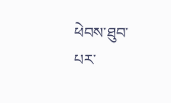ཕེབས་ཐུབ་པར་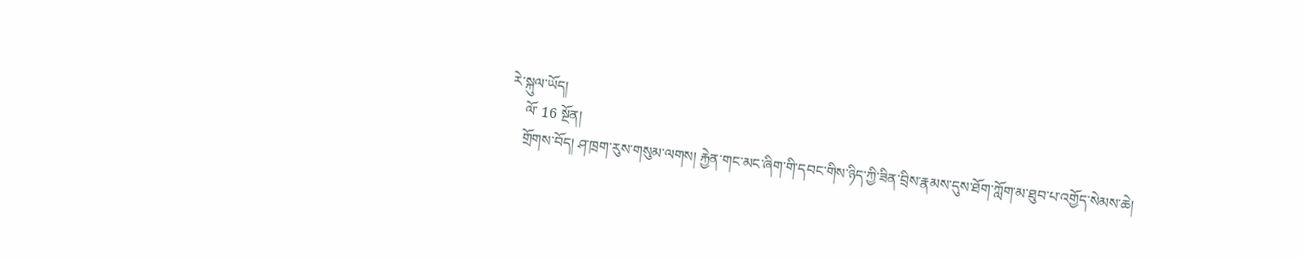རེ་སྐུལ་ཡོད།
    ལོ་ 16 སྔོན།
    གྲོགས་བོད། ཤ་ཁྲག་རུས་གསུམ་ལགས། རྐྱེན་གང་མང་ཞིག་གི་དབང་གིས་ཉིད་ཀྱི་ཟིན་བྲིས་རྣམས་དུས་ཐོག་ཀློག་མ་ཐུབ་པ་འགྱོད་སེམས་ཆེ།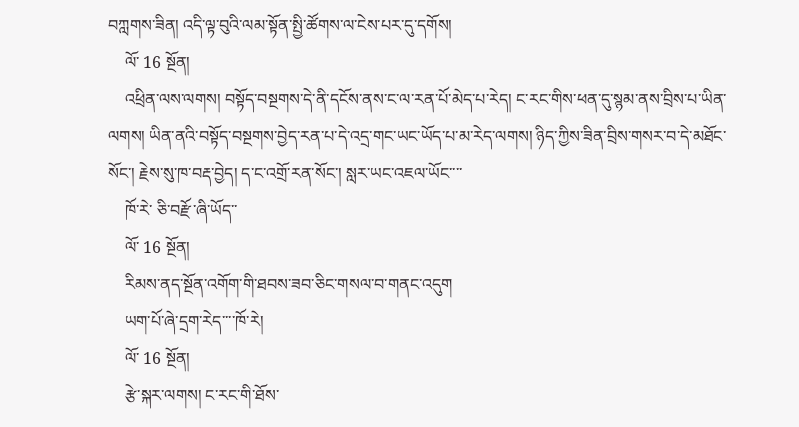བཀླགས་ཟིན། འདི་ལྟ་བུའི་ལམ་སྟོན་སྤྱི་ཚོགས་ལ་ངེས་པར་དུ་དགོས།
    ལོ་ 16 སྔོན།
    འཕྲིན་ལས་ལགས། བསྟོད་བསྔགས་དེ་ནི་དངོས་ནས་ང་ལ་རན་པོ་མེད་པ་རེད། ང་རང་གིས་ཕན་དུ་སྙམ་ནས་བྲིས་པ་ཡིན་ལགས། ཡིན་ནའི་བསྟོད་བསྔགས་བྱེད་རན་པ་དེ་འདྲ་གང་ཡང་ཡོད་པ་མ་རེད་ལགས། ཉིད་ཀྱིས་ཟིན་བྲིས་གསར་བ་དེ་མཐོང་སོང་། རྗེས་སུ་ཁ་བརྡ་བྱེད། ད་ང་འགྲོ་རན་སོང་། སླར་ཡང་འཇལ་ཡོང་་་་
    ཁོ་རེ་ ཅི་བརྫོ་ཞི་ཡོད་་
    ལོ་ 16 སྔོན།
    རིམས་ནད་སྔོན་འགོག་གི་ཐབས་ཟབ་ཅིང་གསལ་བ་གནང་འདུག
    ཡག་པོ་ཞེ་དྲག་རེད་་་་ཁོ་རེ།
    ལོ་ 16 སྔོན།
    རྩེ་སྐར་ལགས། ང་རང་གི་ཐོས་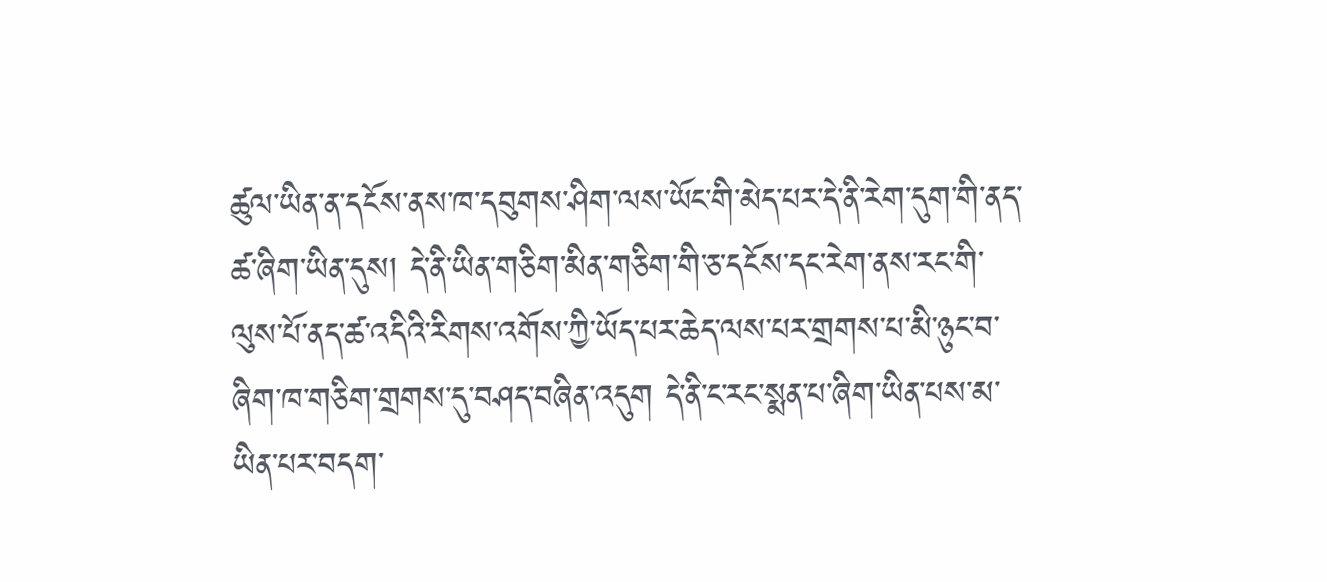ཚུལ་ཡིན་ན་དངོས་ནས་ཁ་དབུགས་ཤིག་ལས་ཡོང་གི་མེད་པར་དེ་ནི་རེག་དུག་གི་ནད་ཚ་ཞིག་ཡིན་དུས། དེ་ནི་ཡིན་གཅིག་མིན་གཅིག་གི་ཅ་དངོས་དང་རེག་ནས་རང་གི་ལུས་པོ་ནད་ཚ་འདིའི་རིགས་འགོས་ཀྱི་ཡོད་པར་ཆེད་ལས་པར་གྲགས་པ་མི་ཉུང་བ་ཞིག་ཁ་གཅིག་གྲགས་དུ་བཤད་བཞིན་འདུག དེ་ནི་ང་རང་སྨན་པ་ཞིག་ཡིན་པས་མ་ཡིན་པར་བདག་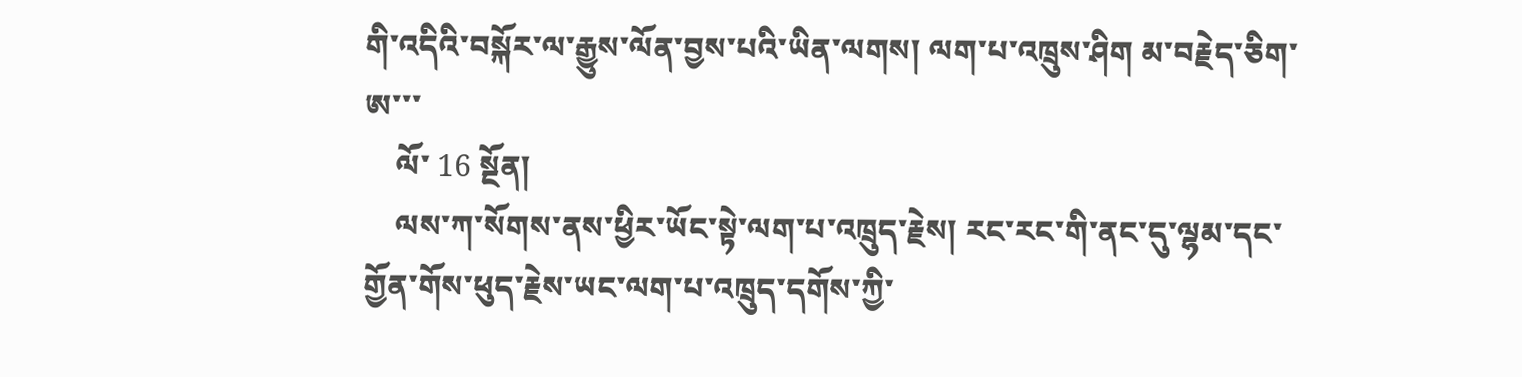གི་འདིའི་བསྐོར་ལ་རྒྱུས་ལོན་བྱས་པའི་ཡིན་ལགས། ལག་པ་འཁྲུས་ཤིག མ་བརྗེད་ཅིག་ཨ་་་
    ལོ་ 16 སྔོན།
    ལས་ཀ་སོགས་ནས་ཕྱིར་ཡོང་སྟེ་ལག་པ་འཁྲུད་རྗེས། རང་རང་གི་ནང་དུ་ལྷམ་དང་གྱོན་གོས་ཕུད་རྗེས་ཡང་ལག་པ་འཁྲུད་དགོས་ཀྱི་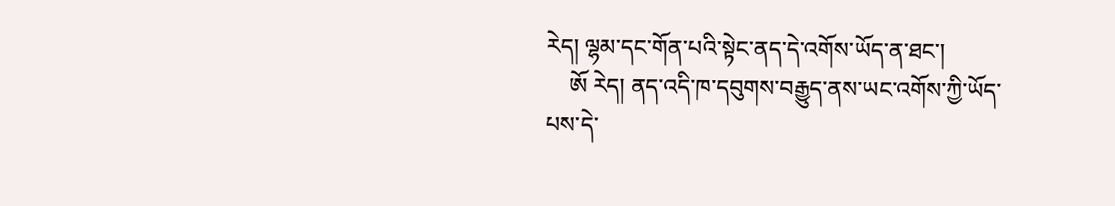རེད། ལྷམ་དང་གོན་པའི་སྟེང་ནད་དེ་འགོས་ཡོད་ན་ཐང་།
    ཨོ རེད། ནད་འདི་ཁ་དབུགས་བརྒྱུད་ནས་ཡང་འགོས་ཀྱི་ཡོད་པས་དེ་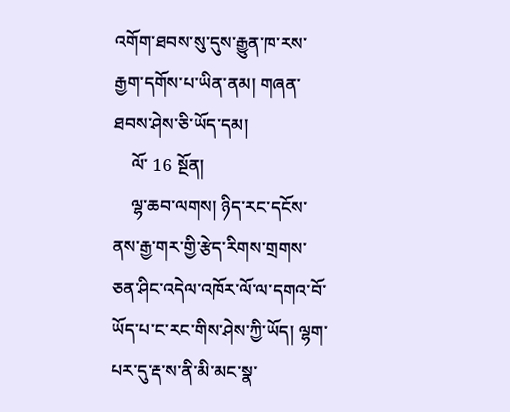འགོག་ཐབས་སུ་དུས་རྒྱུན་ཁ་རས་རྒྱག་དགོས་པ་ཡིན་ནམ། གཞན་ཐབས་ཤེས་ཅི་ཡོད་དམ།
    ལོ་ 16 སྔོན།
    ལྷ་ཆབ་ལགས། ཉིད་རང་དངོས་ནས་རྒྱ་གར་གྱི་རྩེད་རིགས་གྲགས་ཅན་ཤིང་འདེལ་འཁོར་ལོ་ལ་དགའ་བོ་ཡོད་པ་ང་རང་གིས་ཤེས་ཀྱི་ཡོད། ལྷག་པར་དུ་རྡ་ས་ནི་མི་མང་སྣ་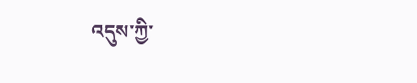འདུས་ཀྱི་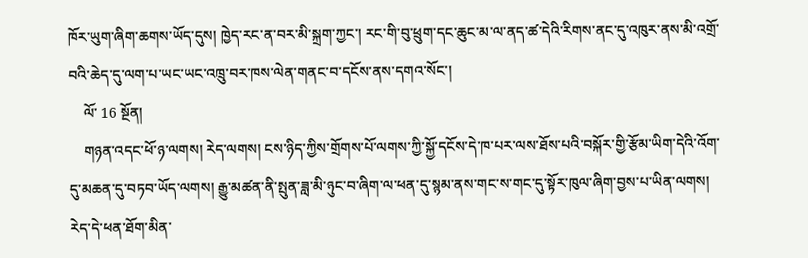ཁོར་ཡུག་ཞིག་ཆགས་ཡོད་དུས། ཁྱེད་རང་ན་བར་མི་སྐྲག་ཀྱང་། རང་གི་བུ་ཕྲུག་དང་ཆུང་མ་ལ་ནད་ཚ་དེའི་རིགས་ནང་དུ་འཁུར་ནས་མི་འགྲོ་བའི་ཆེད་དུ་ལག་པ་ཡང་ཡང་འཁྲུ་བར་ཁས་ལེན་གནང་བ་དངོས་ནས་དགའ་སོང་།
    ལོ་ 16 སྔོན།
    གཉན་འདང་ཕོ་ཉ་ལགས། རེད་ལགས། ངས་ཉིད་ཀྱིས་གྲོགས་པོ་ལགས་ཀྱི་སྐྱོ་དངོས་དེ་ཁ་པར་ལས་ཐོས་པའི་བསྐོར་གྱི་རྩོམ་ཡིག་དེའི་འོག་དུ་མཆན་དུ་བཏབ་ཡོད་ལགས། རྒྱུ་མཚན་ནི་སྤུན་ཟླ་མི་ཉུང་བ་ཞིག་ལ་ཕན་དུ་སྙམ་ནས་གང་ས་གང་དུ་སྟོར་ཁུལ་ཞིག་བྱས་པ་ཡིན་ལགས། རེད་དེ་ཕན་ཐོག་མིན་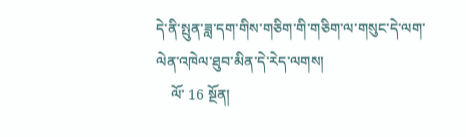དེ་ནི་སྤུན་ཟླ་དག་གིས་གཅིག་གི་གཅིག་ལ་གསུང་དེ་ལག་ལེན་འཁེལ་ཐུབ་མིན་དེ་རེད་ལགས།
    ལོ་ 16 སྔོན།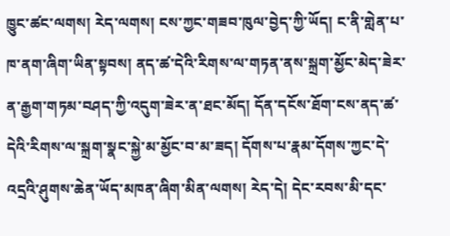ཁྱུང་ཚང་ལགས། རེད་ལགས། ངས་ཀྱང་གཟབ་ཁུལ་བྱེད་ཀྱི་ཡོད། ང་ནི་གླེན་པ་ཁ་ནག་ཞིག་ཡིན་སྟབས། ནད་ཚ་དེའི་རིགས་ལ་གཏན་ནས་སྐྲག་མྱོང་མེད་ཟེར་ན་རྒྱག་གཏམ་བཤད་ཀྱི་འདུག་ཟེར་ན་ཐང་མོད། དོན་དངོས་ཐོག་ངས་ནད་ཚ་དེའི་རིགས་ལ་སྐྲག་སྣང་སྐྱེ་མ་མྱོང་བ་མ་ཟད། དོགས་པ་རྣམ་དོགས་ཀྱང་དེ་འདྲའི་ཤུགས་ཆེན་ཡོད་མཁན་ཞིག་མིན་ལགས། རེད་དེ། དེང་རབས་མི་དང་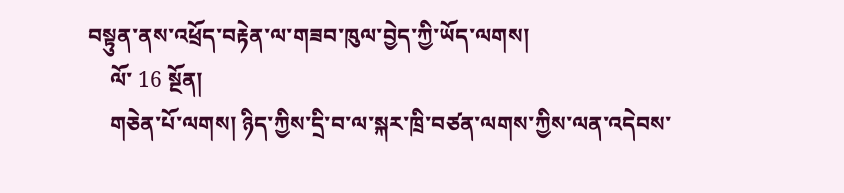བསྟུན་ནས་འཕྲོད་བརྟེན་ལ་གཟབ་ཁུལ་བྱེད་ཀྱི་ཡོད་ལགས།
    ལོ་ 16 སྔོན།
    གཅེན་པོ་ལགས། ཉིད་ཀྱིས་དྲི་བ་ལ་སྐར་ཁྲི་བཙན་ལགས་ཀྱིས་ལན་འདེབས་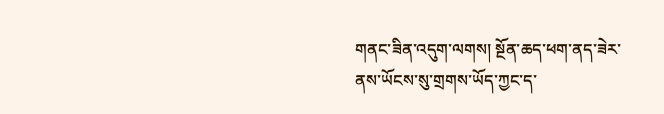གནང་ཟིན་འདུག་ལགས། སྔོན་ཆད་ཕག་ནད་ཟེར་ནས་ཡོངས་སུ་གྲགས་ཡོད་ཀྱང་ད་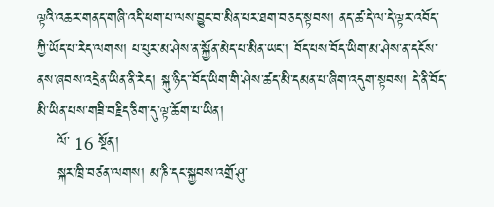ལྟའི་འཆར་གནད་གཞི་འདི་ཕག་པ་ལས་བྱུང་བ་མིན་པར་ཐག་བཅད་སྟབས། ནད་ཚ་དེ་ལ་དེ་ལྟར་འབོད་ཀྱི་ཡོད་པ་རེད་ལགས། པ་པུར་མ་ཤེས་ན་སྐྱོན་མེད་པ་མིན་ཡང་། བོད་པས་བོད་ཡིག་མ་ཤེས་ན་དངོས་ནས་ཞབས་འདྲེན་ཡིན་ནི་རེད། སྐུ་ཉིད་་བོད་ཡིག་གི་ཤེས་ཚད་མི་དམན་པ་ཞིག་འདུག་སྟབས། དེ་ནི་བོད་མི་ཡིན་པས་གཟི་བརྗིད་ཅིག་དུ་ལྟ་ཆོག་པ་ཡིན།
    ལོ་ 16 སྔོན།
    སྐར་ཁྲི་བཙན་ལགས། མ་ཎི་དང་སྐྱབས་འགྲོ་ཤུ་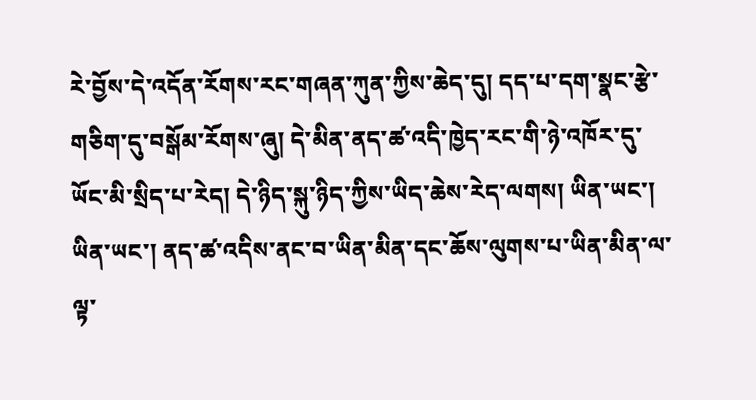རེ་བྱོས་དེ་འདོན་རོགས་རང་གཞན་ཀུན་ཀྱིས་ཆེད་དུ། དད་པ་དག་སྣང་རྩེ་གཅིག་དུ་བསྒོམ་རོགས་ཞུ། དེ་མིན་ནད་ཚ་འདི་ཁྱེད་རང་གི་ཉེ་འཁོར་དུ་ཡོང་མི་སྲིད་པ་རེད། དེ་ཉིད་སྐུ་ཉིད་ཀྱིས་ཡིད་ཆེས་རེད་ལགས། ཡིན་ཡང་། ཡིན་ཡང་། ནད་ཚ་འདིས་ནང་བ་ཡིན་མིན་དང་ཆོས་ལུགས་པ་ཡིན་མིན་ལ་ལྟ་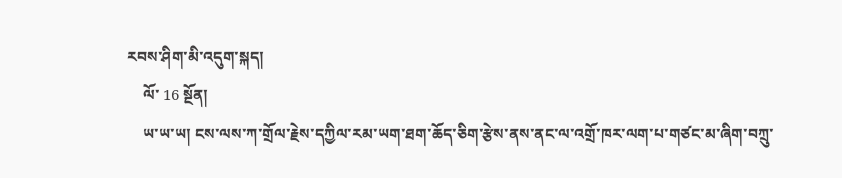རབས་ཤིག་མི་འདུག་སྐད།
    ལོ་ 16 སྔོན།
    ཡ་ཡ་ཡ། ངས་ལས་ཀ་གྲོལ་རྗེས་དཀྱིལ་རམ་ཡག་ཐག་ཆོད་ཅིག་རྩེས་ནས་ནང་ལ་འགྲོ་ཁར་ལག་པ་གཙང་མ་ཞིག་བཀྲུ་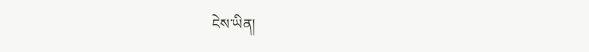ངེས་ཡིན།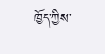ཁྱོད་ཀྱིས་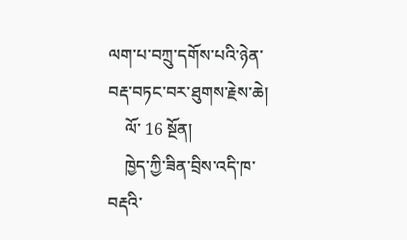ལག་པ་བཀྲུ་དགོས་པའི་ཉེན་བརྡ་བཏང་བར་ཐུགས་རྗེས་ཆེ།
    ལོ་ 16 སྔོན།
    ཁྱེད་ཀྱི་ཟིན་བྲིས་འདི་ཁ་བརྡའི་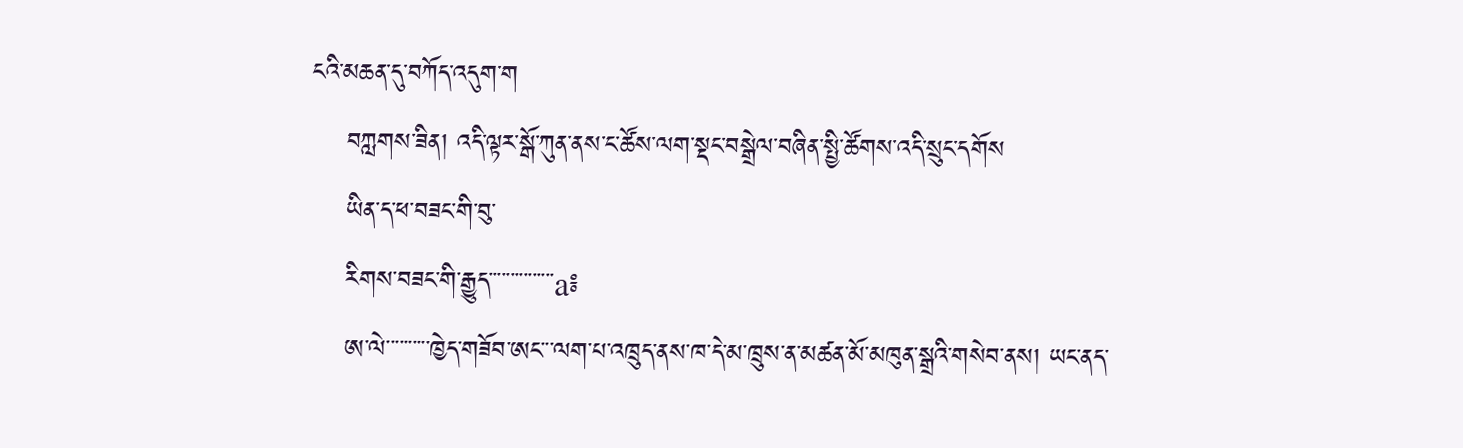ངའི་མཆན་དུ་བཀོད་འདུག་ག
    བཀླགས་ཟིན། འདི་ལྟར་སྒོ་ཀུན་ནས་ང་ཚོས་ལག་སྡང་བསྒྲེལ་བཞིན་སྤྱི་ཚོགས་འདི་སྲུང་དགོས
    ཡིན་ད་ཕ་བཟང་གི་བུ་
    རིགས་བཟང་གི་རྒྱུད་་་་་་་་་་་་་་་a༔
    ཨ་ལེ་་་་་་་་་་ཁྱེད་གཟོབ་ཨང་་་ལག་པ་འཁྲུད་ནས་ཁ་དེ་མ་ཁྲུས་ན་མཚན་མོ་མཁུན་སྒྲའི་གསེབ་ནས། ཡང་ནད་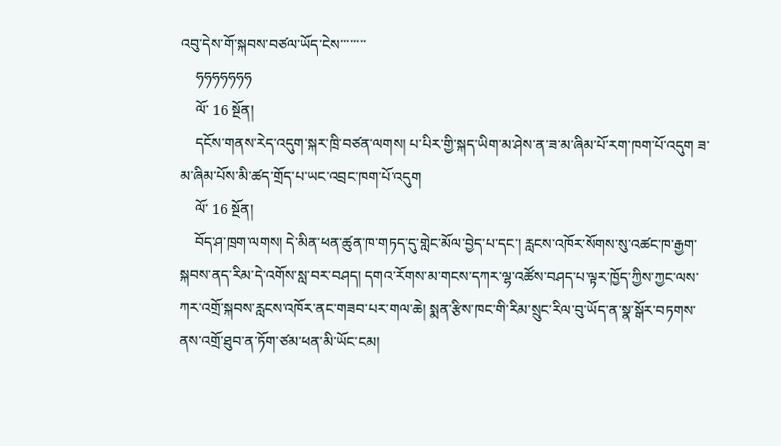འབུ་དེས་གོ་སྐབས་བཙལ་ཡོད་ངེས་་་་་་་་
    ཧཧཧཧཧཧཧ
    ལོ་ 16 སྔོན།
    དངོས་གནས་རེད་འདུག་སྐར་ཁྲི་བཙན་ལགས། པ་པིར་གྱི་སྐད་ཡིག་མ་ཤེས་ན་ཟ་མ་ཞིམ་པོ་རག་ཁག་པོ་འདུག ཟ་མ་ཞིམ་པོས་མི་ཚད་གྲོད་པ་ཡང་འབྲང་ཁག་པོ་འདུག
    ལོ་ 16 སྔོན།
    བོད་ཤ་ཁྲག་ལགས། དེ་མིན་ཕན་ཚུན་ཁ་གཏད་དུ་གླེང་མོལ་བྱེད་པ་དང་། རླངས་འཁོར་སོགས་སུ་འཚང་ཁ་རྒྱག་སྐབས་ནད་རིམ་དེ་འགོས་སླ་བར་བཤད། དགའ་རོགས་མ་གངས་དཀར་ལྷ་འཚོས་བཤད་པ་ལྟར་ཁྱོད་ཀྱིས་ཀྱང་ལས་ཀར་འགྲོ་སྐབས་རླངས་འཁོར་ནང་གཟབ་པར་གལ་ཆེ། སྨན་རྩིས་ཁང་གི་རིམ་སྲུང་རིལ་བུ་ཡོད་ན་སྣ་སྒོར་བཏགས་ནས་འགྲོ་ཐུབ་ན་ཏོག་ཙམ་ཕན་མི་ཡོང་ངམ།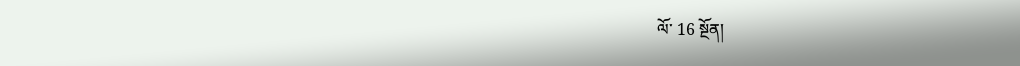ལོ་ 16 སྔོན།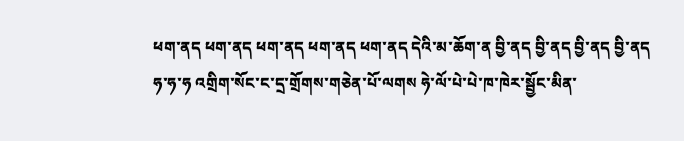ཕག་ནད ཕག་ནད ཕག་ནད ཕག་ནད ཕག་ནད དེའི་མ་ཆོག་ན བྱི་ནད བྱི་ནད བྱི་ནད བྱི་ནད ཧ་ཧ་ཧ འགྲིག་སོང་ང་དྲ་གྲོགས་གཅེན་པོ་ལགས ཧེ་ལོ་པེ་པེ་ཁ་ཁེར་སྦྱོང་མིན་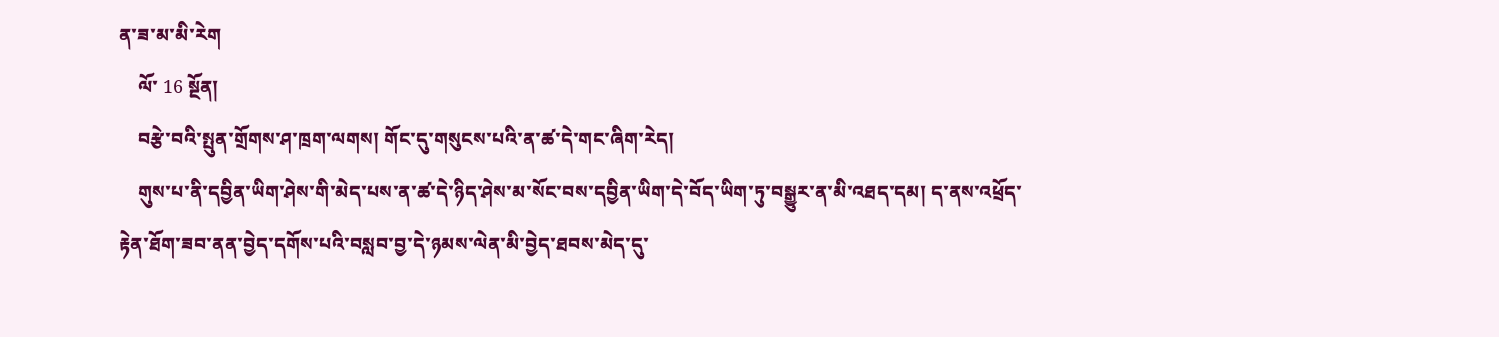ན་ཟ་མ་མི་རེག
    ལོ་ 16 སྔོན།
    བརྩེ་བའི་སྤུན་གྲོགས་ཤ་ཁྲག་ལགས། གོང་དུ་གསུངས་པའི་ན་ཚ་དེ་གང་ཞིག་རེད།
    གུས་པ་ནི་དབྱིན་ཡིག་ཤེས་གི་མེད་པས་ན་ཚ་དེ་ཉིད་ཤེས་མ་སོང་བས་དབྱིན་ཡིག་དེ་བོད་ཡིག་ཏུ་བསྒྱུར་ན་མི་འཐད་དམ། ད་ནས་འཕྲོད་རྟེན་ཐོག་ཟབ་ནན་བྱེད་དགོས་པའི་བསླབ་བྱ་དེ་ཉམས་ལེན་མི་བྱེད་ཐབས་མེད་དུ་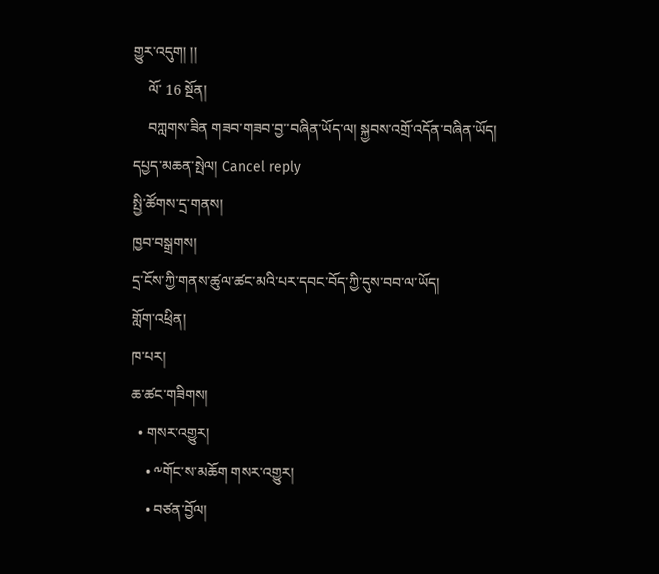གྱུར་འདུག། །།
    ལོ་ 16 སྔོན།
    བཀླགས་ཟིན གཟབ་གཟབ་བྱ་་བཞིན་ཡོད་ལ། སྐྱབས་འགྲོ་འདོན་བཞིན་ཡོད།
དཔྱད་མཆན་སྤེལ། Cancel reply
སྤྱི་ཚོགས་དྲ་གནས།
ཁྱབ་བསྒྲགས།
དྲ་ངོས་ཀྱི་གནས་ཚུལ་ཚང་མའི་པར་དབང་བོད་ཀྱི་དུས་བབ་ལ་ཡོད།
གློག་འཕྲིན།
ཁ་པར།
ཆ་ཚང་གཟིགས།
  • གསར་འགྱུར།
    • ༸གོང་ས་མཆོག གསར་འགྱུར།
    • བཙན་བྱོལ།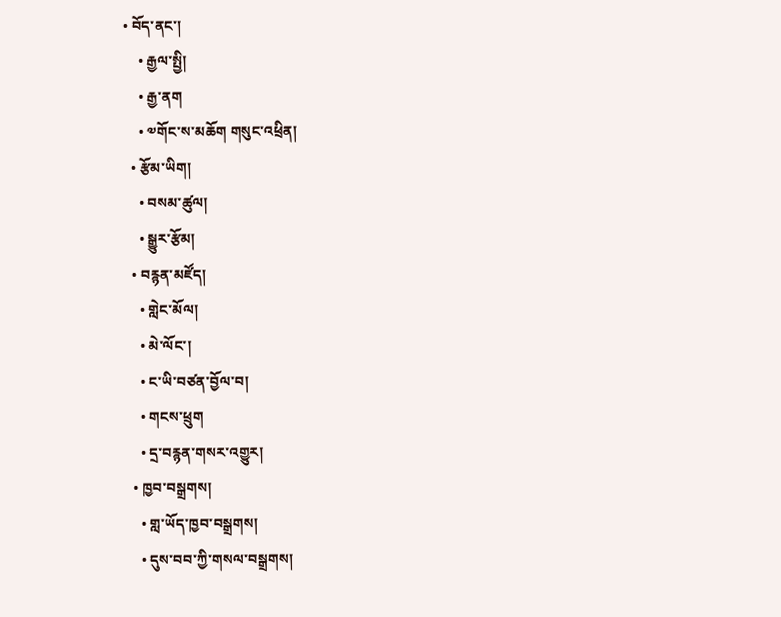• བོད་ནང་།
    • རྒྱལ་སྤྱི།
    • རྒྱ་ནག
    • ༧གོང་ས་མཆོག གསུང་འཕྲིན།
  • རྩོམ་ཡིག།
    • བསམ་ཚུལ།
    • སྒྱུར་རྩོམ།
  • བརྙན་མཛོད།
    • གླེང་མོལ།
    • མེ་ལོང་།
    • ང་ཡི་བཙན་བྱོལ་བ།
    • གངས་ཕྲུག
    • དྲ་བརྙན་གསར་འགྱུར།
  • ཁྱབ་བསྒྲགས།
    • གླ་ཡོད་ཁྱབ་བསྒྲགས།
    • དུས་བབ་ཀྱི་གསལ་བསྒྲགས།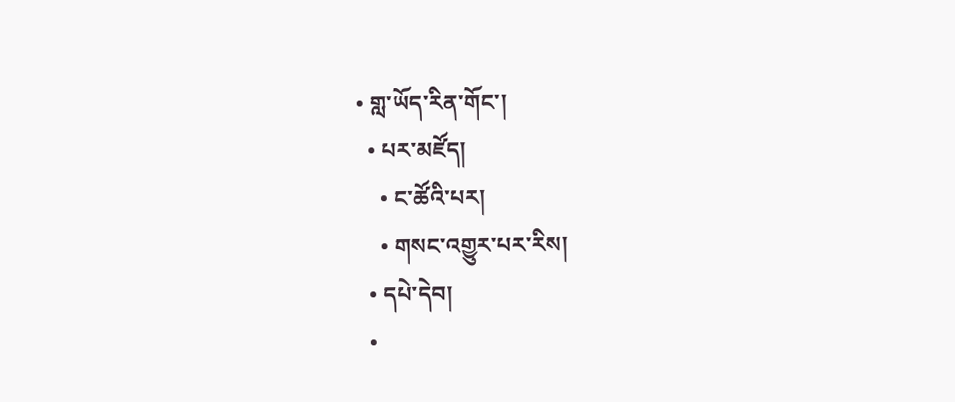• གླ་ཡོད་རིན་གོང་།
  • པར་མཛོད།
    • ང་ཚོའི་པར།
    • གསང་འགྱུར་པར་རིས།
  • དཔེ་དེབ།
  •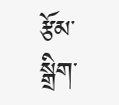རྩོམ་སྒྲིག་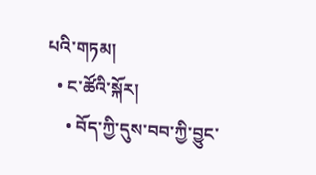པའི་གཏམ།
  • ང་ཚོའི་སྐོར།
    • བོད་ཀྱི་དུས་བབ་ཀྱི་བྱུང་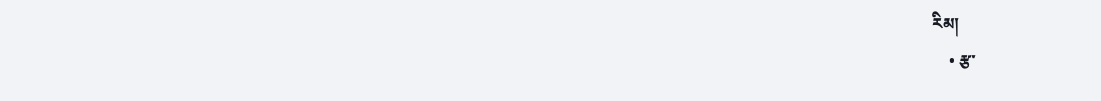རིམ།
    • རྩ་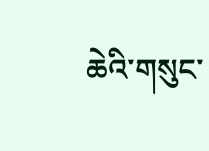ཆེའི་གསུང་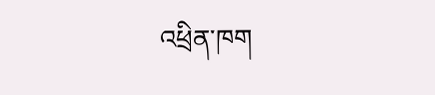འཕྲིན་ཁག